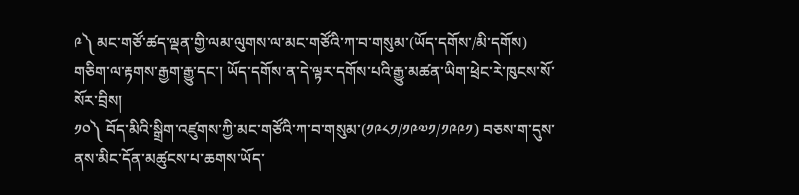༩༽ མང་གཙོ་ཚད་ལྡན་གྱི་ལམ་ལུགས་ལ་མང་གཙོའི་ཀ་བ་གསུམ་(ཡོད་དགོས་/མི་དགོས) གཅིག་ལ་རྟགས་རྒྱག་རྒྱུ་དང་། ཡོད་དགོས་ན་དེ་ལྟར་དགོས་པའི་རྒྱུ་མཚན་ཡིག་ཕྲེང་རེ་ཁུངས་སོ་སོར་བྲིས།
༡༠༽ བོད་མིའི་སྒྲིག་འཛུགས་ཀྱི་མང་གཙོའི་ཀ་བ་གསུམ་(༡༩༨༡/༡༩༧༡/༡༩༩༡) བཅས་ག་དུས་ནས་མིང་དོན་མཚུངས་པ་ཆགས་ཡོད་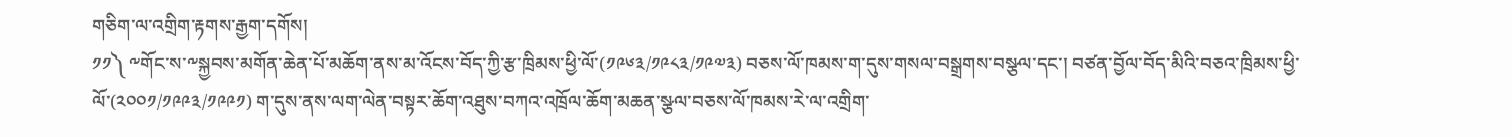གཅིག་ལ་འགྲིག་རྟགས་རྒྱག་དགོས།
༡༡༽ ༸གོང་ས་༸སྐྱབས་མགོན་ཆེན་པོ་མཆོག་ནས་མ་འོངས་བོད་ཀྱི་རྩ་ཁྲིམས་ཕྱི་ལོ་(༡༩༦༣/༡༩༨༣/༡༩༧༣) བཅས་ལོ་ཁམས་ག་དུས་གསལ་བསྒྲགས་བསྩལ་དང་། བཙན་བྱོལ་བོད་མིའི་བཅའ་ཁྲིམས་ཕྱི་ལོ་(༢༠༠༡/༡༩༩༣/༡༩༩༡) ག་དུས་ནས་ལག་ལེན་བསྟར་ཆོག་འཐུས་བཀའ་འཁྲོལ་ཆོག་མཆན་སྩལ་བཅས་ལོ་ཁམས་རེ་ལ་འགྲིག་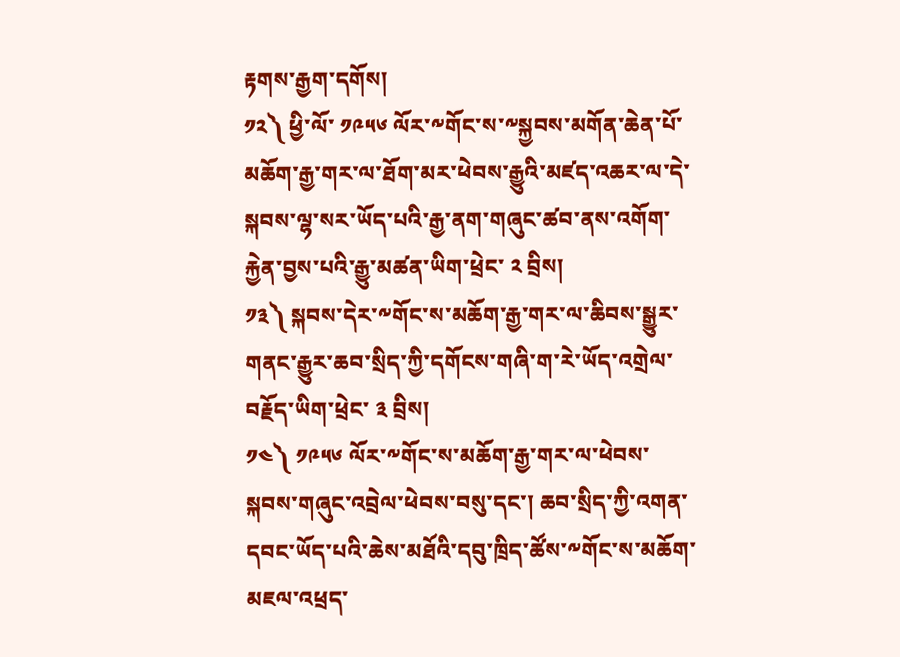རྟགས་རྒྱག་དགོས།
༡༢༽ ཕྱི་ལོ་ ༡༩༥༦ ལོར་༸གོང་ས་༸སྐྱབས་མགོན་ཆེན་པོ་མཆོག་རྒྱ་གར་ལ་ཐོག་མར་ཕེབས་རྒྱུའི་མཛད་འཆར་ལ་དེ་སྐབས་ལྷ་སར་ཡོད་པའི་རྒྱ་ནག་གཞུང་ཚབ་ནས་འགོག་རྐྱེན་བྱས་པའི་རྒྱུ་མཚན་ཡིག་ཕྲེང་ ༢ བྲིས།
༡༣༽ སྐབས་དེར་༸གོང་ས་མཆོག་རྒྱ་གར་ལ་ཆིབས་སྒྱུར་གནང་རྒྱུར་ཆབ་སྲིད་ཀྱི་དགོངས་གཞི་ག་རེ་ཡོད་འགྲེལ་བརྗོད་ཡིག་ཕྲེང་ ༣ བྲིས།
༡༤༽ ༡༩༥༦ ལོར་༸གོང་ས་མཆོག་རྒྱ་གར་ལ་ཕེབས་སྐབས་གཞུང་འབྲེལ་ཕེབས་བསུ་དང་། ཆབ་སྲིད་ཀྱི་འགན་དབང་ཡོད་པའི་ཆེས་མཐོའི་དབུ་ཁྲིད་ཚོས་༸གོང་ས་མཆོག་མཇལ་འཕྲད་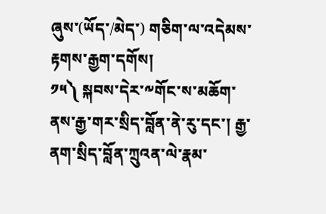ཞུས་(ཡོད་/མེད་) གཅིག་ལ་འདེམས་རྟགས་རྒྱག་དགོས།
༡༥༽ སྐབས་དེར་༸གོང་ས་མཆོག་ནས་རྒྱ་གར་སྲིད་བློན་ནེ་རུ་དང་། རྒྱ་ནག་སྲིད་བློན་ཀྲུའན་ལེ་རྣམ་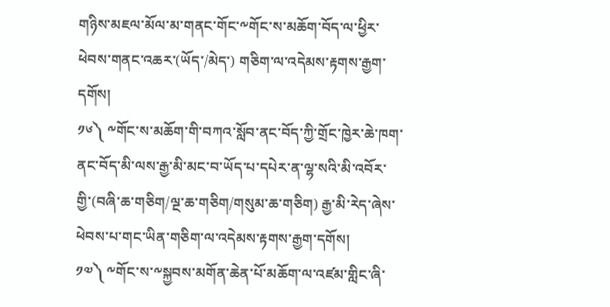གཉིས་མཇལ་མོལ་མ་གནང་གོང་༸གོང་ས་མཆོག་བོད་ལ་ཕྱིར་ཕེབས་གནང་འཆར་(ཡོད་/མེད་) གཅིག་ལ་འདེམས་རྟགས་རྒྱག་དགོས།
༡༦༽ ༸གོང་ས་མཆོག་གི་བཀའ་སློབ་ནང་བོད་ཀྱི་གྲོང་ཁྱེར་ཆེ་ཁག་ནང་བོད་མི་ལས་རྒྱ་མི་མང་བ་ཡོད་པ་དཔེར་ན་ལྷ་སའི་མི་འབོར་གྱི་(བཞི་ཆ་གཅིག/ལྔ་ཆ་གཅིག/གསུམ་ཆ་གཅིག) རྒྱ་མི་རེད་ཞེས་ཕེབས་པ་གང་ཡིན་གཅིག་ལ་འདེམས་རྟགས་རྒྱག་དགོས།
༡༧༽ ༸གོང་ས་༸སྐྱབས་མགོན་ཆེན་པོ་མཆོག་ལ་འཛམ་གླིང་ཞི་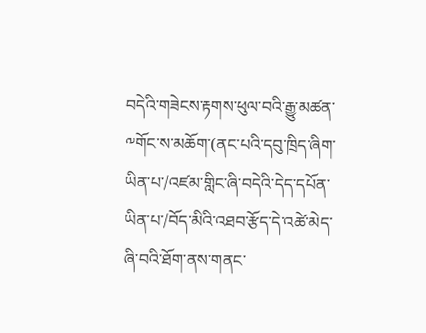བདེའི་གཟེངས་རྟགས་ཕུལ་བའི་རྒྱུ་མཚན་༸གོང་ས་མཆོག་(ནང་པའི་དབུ་ཁྲིད་ཞིག་ཡིན་པ་/འཛམ་གླིང་ཞི་བདེའི་དེད་དཔོན་ཡིན་པ་/བོད་མིའི་འཐབ་རྩོད་དེ་འཚེ་མེད་ཞི་བའི་ཐོག་ནས་གནང་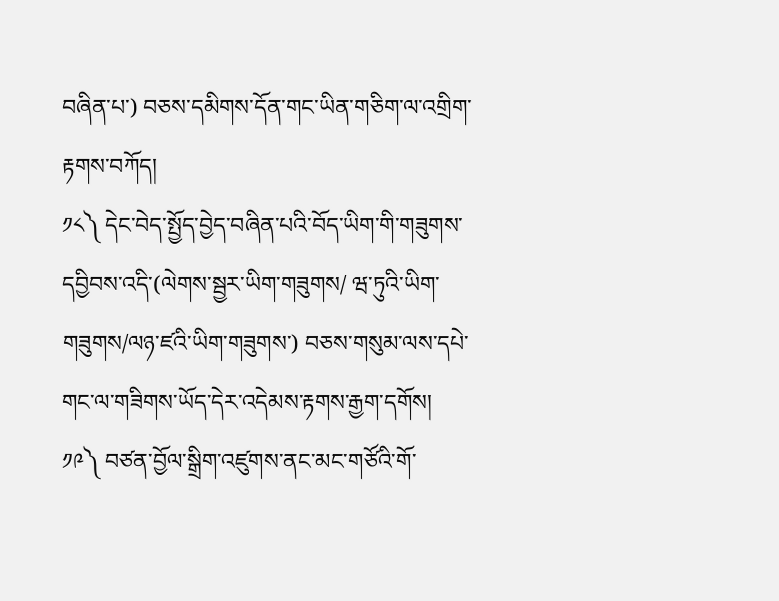བཞིན་པ་) བཅས་དམིགས་དོན་གང་ཡིན་གཅིག་ལ་འགྲིག་རྟགས་བཀོད།
༡༨༽ དེང་བེད་སྤྱོད་བྱེད་བཞིན་པའི་བོད་ཡིག་གི་གཟུགས་དབྱིབས་འདི་(ལེགས་སྦྱར་ཡིག་གཟུགས/ ཝ་ཏུའི་ཡིག་གཟུགས/ལཉ་ཛའི་ཡིག་གཟུགས་) བཅས་གསུམ་ལས་དཔེ་གང་ལ་གཟིགས་ཡོད་དེར་འདེམས་རྟགས་རྒྱག་དགོས།
༡༩༽ བཙན་བྱོལ་སྒྲིག་འཛུགས་ནང་མང་གཙོའི་གོ་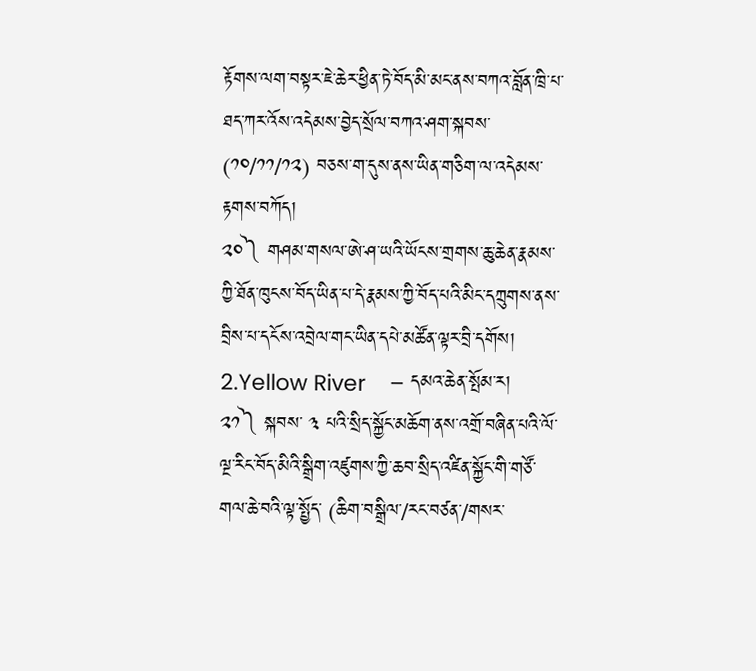རྟོགས་ལག་བསྟར་ཇེ་ཆེར་ཕྱིན་ཏེ་བོད་མི་མང་ནས་བཀའ་བློན་ཁྲི་པ་ཐད་ཀར་འོས་འདེམས་བྱེད་སྲོལ་བཀའ་ཤག་སྐབས་ (༡༠/༡༡/༡༢) བཅས་ག་དུས་ནས་ཡིན་གཅིག་ལ་འདེམས་རྟགས་བཀོད།
༢༠༽ གཤམ་གསལ་ཨེ་ཤ་ཡའི་ཡོངས་གྲགས་ཆུ་ཆེན་རྣམས་ཀྱི་ཐོན་ཁུངས་བོད་ཡིན་པ་དེ་རྣམས་ཀྱི་བོད་པའི་མིང་དཀྲུགས་ནས་བྲིས་པ་དངོས་འབྲེལ་གང་ཡིན་དཔེ་མཚོན་ལྟར་བྲི་དགོས།
2.Yellow River    – དམའ་ཆེན་སྤོམ་ར།
༢༡༽ སྐབས་ ༣ པའི་སྲིད་སྐྱོང་མཆོག་ནས་འགྲོ་བཞིན་པའི་ལོ་ལྔ་རིང་བོད་མིའི་སྒྲིག་འཛུགས་ཀྱི་ཆབ་སྲིད་འཛིན་སྐྱོང་གི་གཙོ་གལ་ཆེ་བའི་ལྟ་སྤྱོད་ (ཆིག་བསྒྲིལ་/རང་བཙན་/གསར་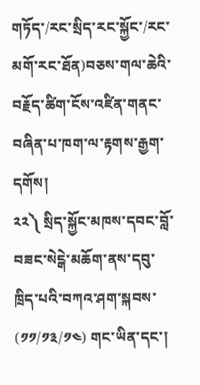གཏོད་/རང་སྲིད་རང་སྐྱོང་/རང་མགོ་རང་ཐོན)བཅས་གལ་ཆེའི་བརྗོད་ཚིག་ངོས་འཛིན་གནང་བཞིན་པ་ཁག་ལ་རྟགས་རྒྱག་དགོས།
༢༢༽ སྲིད་སྐྱོང་མཁས་དབང་བློ་བཟང་སེངྒེ་མཆོག་ནས་དབུ་ཁྲིད་པའི་བཀའ་ཤག་སྐབས་ (༡༡/༡༣/༡༤) གང་ཡིན་དང་།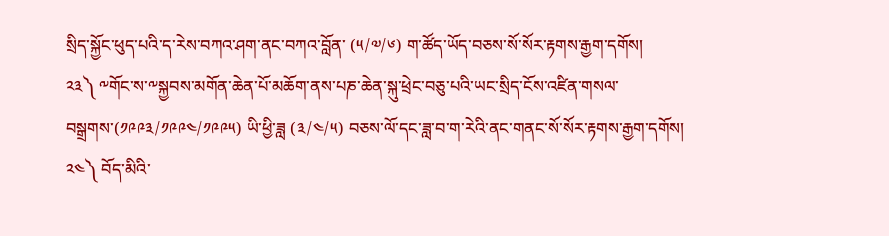སྲིད་སྐྱོང་ཕུད་པའི་ད་རེས་བཀའ་ཤག་ནང་བཀའ་བློན་ (༥/༧/༦) ག་ཚོད་ཡོད་བཅས་སོ་སོར་རྟགས་རྒྱག་དགོས།
༢༣༽ ༸གོང་ས་༸སྐྱབས་མགོན་ཆེན་པོ་མཆོག་ནས་པཎ་ཆེན་སྐུ་ཕྲེང་བཅུ་པའི་ཡང་སྲིད་ངོས་འཛིན་གསལ་བསྒྲགས་(༡༩༩༣/༡༩༩༤/༡༩༩༥) ཡི་ཕྱི་ཟླ (༣/༤/༥) བཅས་ལོ་དང་ཟླ་བ་ག་རེའི་ནང་གནང་སོ་སོར་རྟགས་རྒྱག་དགོས།
༢༤༽ བོད་མིའི་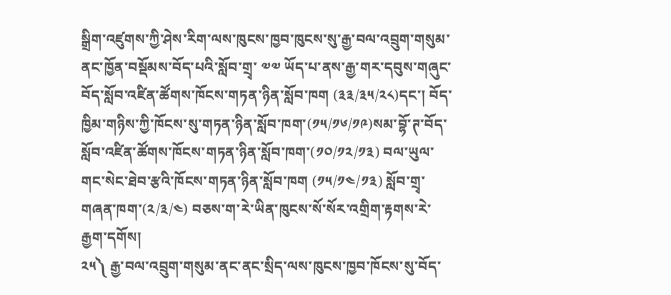སྒྲིག་འཛུགས་ཀྱི་ཤེས་རིག་ལས་ཁུངས་ཁྱབ་ཁུངས་སུ་རྒྱ་བལ་འབྲུག་གསུམ་ནང་ཁྱོན་བསྡོམས་བོད་པའི་སློབ་གྲྭ་ ༧༧ ཡོད་པ་ནས་རྒྱ་གར་དབུས་གཞུང་བོད་སློབ་འཛིན་ཚོགས་ཁོངས་གཏན་ཉིན་སློབ་ཁག (༣༣/༣༥/༢༨)དང་། བོད་ཁྱིམ་གཉིས་ཀྱི་ཁོངས་སུ་གཏན་ཉིན་སློབ་ཁག་(༡༥/༡༦/༡༩)སམ་བྷོ་ཊ་བོད་སློབ་འཛིན་ཚོགས་ཁོངས་གཏན་ཉིན་སློབ་ཁག་(༡༠/༡༢/༡༣) བལ་ཡུལ་གང་སེང་ཐེབ་རྩའི་ཁོངས་གཏན་ཉིན་སློབ་ཁག (༡༥/༡༤/༡༣) སློབ་གྲྭ་གཞན་ཁག་(༢/༣/༤) བཅས་ག་རེ་ཡིན་ཁུངས་སོ་སོར་འགྲིག་རྟགས་རེ་རྒྱག་དགོས།
༢༥༽ རྒྱ་བལ་འབྲུག་གསུམ་ནང་ནང་སྲིད་ལས་ཁུངས་ཁྱབ་ཁོངས་སུ་བོད་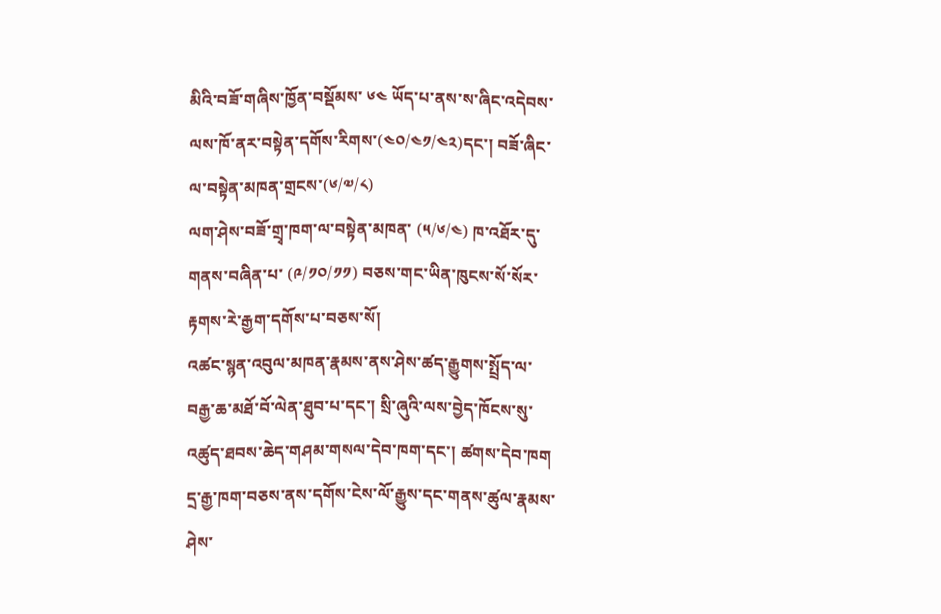མིའི་བཟོ་གཞིས་ཁྱོན་བསྡོམས་ ༦༤ ཡོད་པ་ནས་ས་ཞིང་འདེབས་ལས་ཁོ་ནར་བསྟེན་དགོས་རིགས་(༤༠/༤༡/༤༢)དང་། བཟོ་ཞིང་ལ་བསྟེན་མཁན་གྲངས་(༦/༧/༨)
ལག་ཤེས་བཟོ་གྲྭ་ཁག་ལ་བསྟེན་མཁན་ (༥/༦/༤) ཁ་འཐོར་དུ་གནས་བཞིན་པ་ (༩/༡༠/༡༡) བཅས་གང་ཡིན་ཁུངས་སོ་སོར་རྟགས་རེ་རྒྱག་དགོས་པ་བཅས་སོ།
འཚང་སྙན་འབུལ་མཁན་རྣམས་ནས་ཤེས་ཚད་རྒྱུགས་སྤྲོད་ལ་བརྒྱ་ཆ་མཐོ་བོ་ལེན་ཐུབ་པ་དང་། སྲི་ཞུའི་ལས་བྱེད་ཁོངས་སུ་འཚུད་ཐབས་ཆེད་གཤམ་གསལ་དེབ་ཁག་དང་། ཚགས་དེབ་ཁག དྲ་རྒྱ་ཁག་བཅས་ནས་དགོས་ངེས་ལོ་རྒྱུས་དང་གནས་ཚུལ་རྣམས་ཤེས་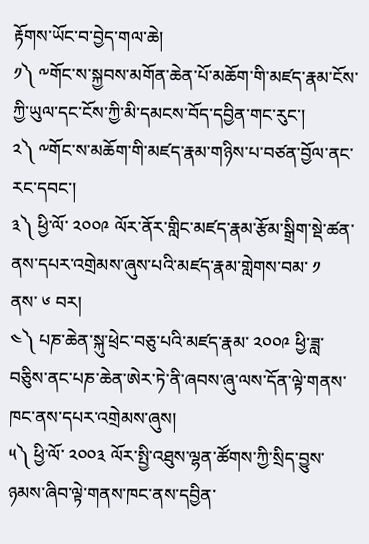རྟོགས་ཡོང་བ་བྱེད་གལ་ཆེ།
༡༽ ༸གོང་ས་སྐྱབས་མགོན་ཆེན་པོ་མཆོག་གི་མཛད་རྣམ་ངོས་ཀྱི་ཡུལ་དང་ངོས་ཀྱི་མི་དམངས་བོད་དབྱིན་གང་རུང་།
༢༽ ༸གོང་ས་མཆོག་གི་མཛད་རྣམ་གཉིས་པ་བཙན་བྱོལ་ནང་རང་དབང་།
༣༽ ཕྱི་ལོ་ ༢༠༠༩ ལོར་ནོར་གླིང་མཛད་རྣམ་རྩོམ་སྒྲིག་སྡེ་ཚན་ནས་དཔར་འགྲེམས་ཞུས་པའི་མཛད་རྣམ་གླེགས་བམ་ ༡
ནས་ ༦ བར།
༤༽ པཎ་ཆེན་སྐུ་ཕྲེང་བཅུ་པའི་མཛད་རྣམ་ ༢༠༠༩ ཕྱི་ཟླ་བཅིུས་ནང་པཎ་ཆེན་ཨེར་ཏེ་ནི་ཞབས་ཞུ་ལས་དོན་ལྟེ་གནས་ཁང་ནས་དཔར་འགྲེམས་ཞུས།
༥༽ ཕྱི་ལོ་ ༢༠༠༣ ལོར་སྤྱི་འཐུས་ལྷན་ཚོགས་ཀྱི་སྲིད་བྱུས་ཉམས་ཞིབ་ལྟེ་གནས་ཁང་ནས་དབྱིན་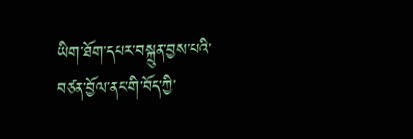ཡིག་ཐོག་དཔར་བསྐྲུན་བྱས་པའི་བཙན་བྱོལ་ནང་གི་བོད་ཀྱི་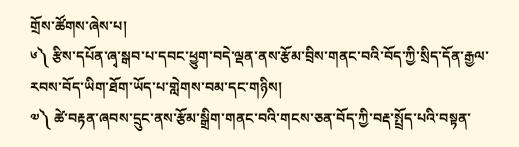གྲོས་ཚོགས་ཞེས་པ།
༦༽ རྩིས་དཔོན་ཞྭ་སྒབ་པ་དབང་ཕྱུག་བདེ་ལྡན་ནས་རྩོམ་བྲིས་གནང་བའི་བོད་ཀྱི་སྲིད་དོན་རྒྱལ་རབས་བོད་ཡིག་ཐོག་ཡོད་པ་གླེགས་བམ་དང་གཉིས།
༧༽ ཚེ་བརྟན་ཞབས་དྲུང་ནས་རྩོམ་སྒྲིག་གནང་བའི་གངས་ཅན་བོད་ཀྱི་བརྡ་སྤྲོད་པའི་བསྟན་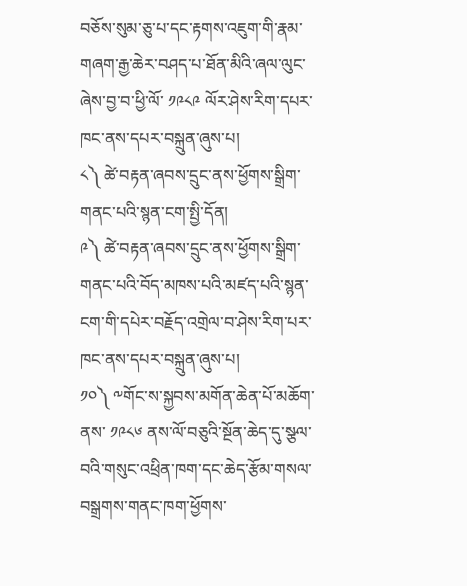བཅོས་སུམ་ཅུ་པ་དང་རྟགས་འཇུག་གི་རྣམ་གཞག་རྒྱ་ཆེར་བཤད་པ་ཐོན་མིའི་ཞལ་ལུང་ཞེས་བྱ་བ་ཕྱི་ལོ་ ༡༩༨༩ ལོར་ཤེས་རིག་དཔར་ཁང་ནས་དཔར་བསྐྲུན་ཞུས་པ།
༨༽ ཚེ་བརྟན་ཞབས་དྲུང་ནས་ཕྱོགས་སྒྲིག་གནང་པའི་སྙན་ངག་སྤྱི་དོན།
༩༽ ཚེ་བརྟན་ཞབས་དྲུང་ནས་ཕྱོགས་སྒྲིག་གནང་པའི་བོད་མཁས་པའི་མཛད་པའི་སྙན་ངག་གི་དཔེར་བརྗོད་འགྲེལ་བ་ཤེས་རིག་པར་ཁང་ནས་དཔར་བསྐྲུན་ཞུས་པ།
༡༠༽ ༸གོང་ས་སྐྱབས་མགོན་ཆེན་པོ་མཆོག་ནས་ ༡༩༨༦ ནས་ལོ་བཅུའི་སྔོན་ཆེད་དུ་སྩལ་བའི་གསུང་འཕྲིན་ཁག་དང་ཆེད་རྩོམ་གསལ་བསྒྲགས་གནང་ཁག་ཕྱོགས་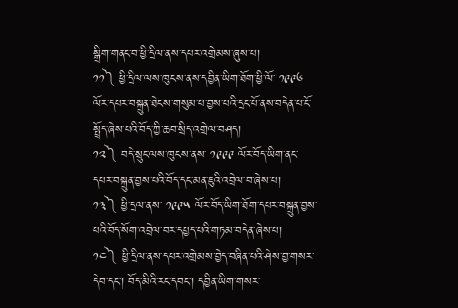སྒྲིག་གནང་བ་ཕྱི་དྲིལ་ནས་དཔར་འགྲེམས་ཞུས་པ།
༡༡༽ ཕྱི་དྲིལ་ལས་ཁུངས་ནས་དབྱིན་ཡིག་ཐོག་ཕྱི་ལོ་ ༡༩༩༦ ལོར་དཔར་བསྐྲུན་ཐེངས་གསུམ་པ་བྱས་པའི་དྲང་པོ་ནས་བདེན་པ་ངོ་སྤྲོད་ཞེས་པའི་བོད་ཀྱི་ཆབ་སྲིད་འགྲེལ་བཤད།
༡༢༽ བདེ་སྲུང་ལས་ཁུངས་ནས་ ༡༩༩༩ ལོར་བོད་ཡིག་ནང་དཔར་བསྐྲུན་བྱས་པའི་བོད་དང་མན་ཇུའི་འབྲེལ་བ་ཞེས་པ།
༡༣༽ ཕྱི་དྲལ་ནས་ ༡༩༩༥ ལོར་བོད་ཡིག་ཐོག་དཔར་བསྐྲུན་བྱས་པའི་བོད་སོག་འབྲེལ་བར་དཔྱད་པའི་གཏམ་བདེན་ཞེས་པ།
༡༤༽ ཕྱི་དྲིལ་ནས་དཔར་འགྲེམས་བྱེད་བཞིན་པའི་ཤེས་བྱ་གསར་དེབ་དང་། བོད་མིའི་རང་དབང་། དབྱིན་ཡིག་གསར་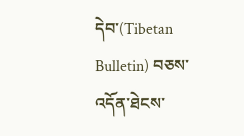དེབ་(Tibetan Bulletin) བཅས་འདོན་ཐེངས་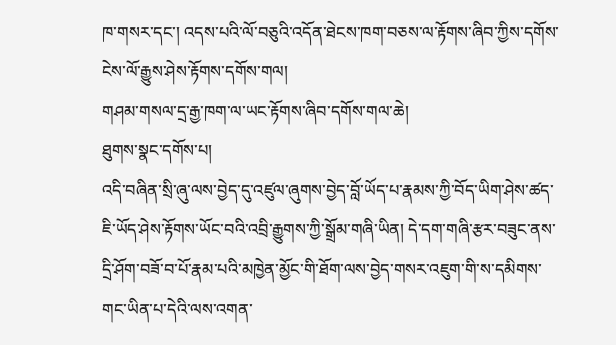ཁ་གསར་དང་། འདས་པའི་ལོ་བཅུའི་འདོན་ཐེངས་ཁག་བཅས་ལ་རྟོགས་ཞིབ་ཀྱིས་དགོས་ངེས་ལོ་རྒྱུས་ཤེས་རྟོགས་དགོས་གལ།
གཤམ་གསལ་དྲ་རྒྱ་ཁག་ལ་ཡང་རྟོགས་ཞིབ་དགོས་གལ་ཆེ།
ཐུགས་སྣང་དགོས་པ།
འདི་བཞིན་སྲི་ཞུ་ལས་བྱེད་དུ་འཛུལ་ཞུགས་བྱེད་བློ་ཡོད་པ་རྣམས་ཀྱི་བོད་ཡིག་ཤེས་ཚད་ཇི་ཡོད་ཤེས་རྟོགས་ཡོང་བའི་འབྲི་རྒྱུགས་ཀྱི་སྒྲོམ་གཞི་ཡིན། དེ་དག་གཞི་རྩར་བཟུང་ནས་དྲི་ཤོག་བཟོ་བ་པོ་རྣམ་པའི་མཁྱེན་མྱོང་གི་ཐོག་ལས་བྱེད་གསར་འཇུག་གི་ས་དམིགས་གང་ཡིན་པ་དེའི་ལས་འགན་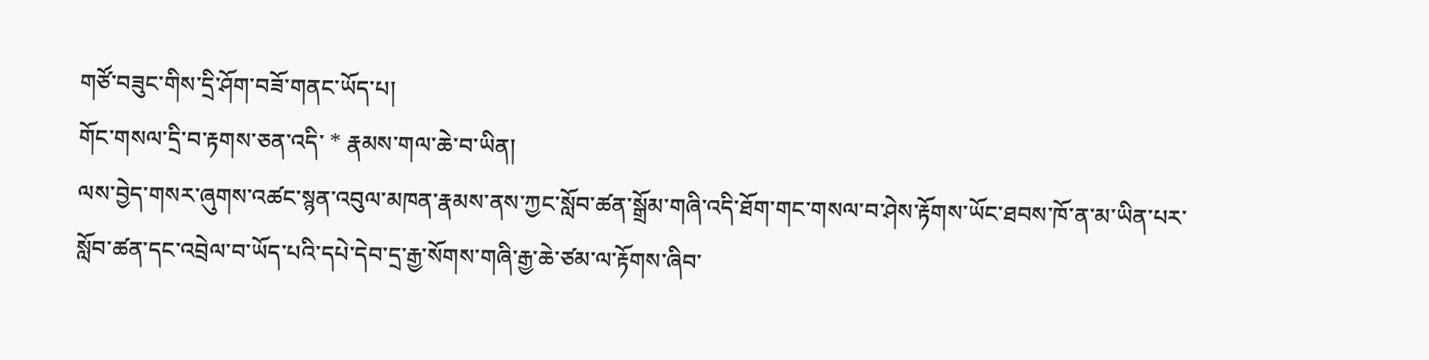གཙོ་བཟུང་གིས་དྲི་ཤོག་བཟོ་གནང་ཡོད་པ།
གོང་གསལ་དྲི་བ་རྟགས་ཅན་འདི་ * རྣམས་གལ་ཆེ་བ་ཡིན།
ལས་བྱེད་གསར་ཞུགས་འཚང་སྙན་འབུལ་མཁན་རྣམས་ནས་ཀྱང་སློབ་ཚན་སྒྲོམ་གཞི་འདི་ཐོག་གང་གསལ་བ་ཤེས་རྟོགས་ཡོང་ཐབས་ཁོ་ན་མ་ཡིན་པར་སློབ་ཚན་དང་འབྲེལ་བ་ཡོད་པའི་དཔེ་དེབ་དྲ་རྒྱ་སོགས་གཞི་རྒྱ་ཆེ་ཙམ་ལ་རྟོགས་ཞིབ་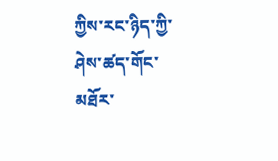ཀྱིས་རང་ཉིད་ཀྱི་ཤེས་ཚད་གོང་མཐོར་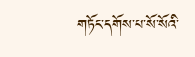གཏོང་དགོས་པ་སོ་སོའི་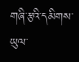གཞི་རྩའི་དམིགས་ཡུལ་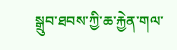སྒྲུབ་ཐབས་ཀྱི་ཆ་རྐྱེན་གལ་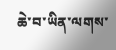ཆེ་བ་ཡིན་ལགས་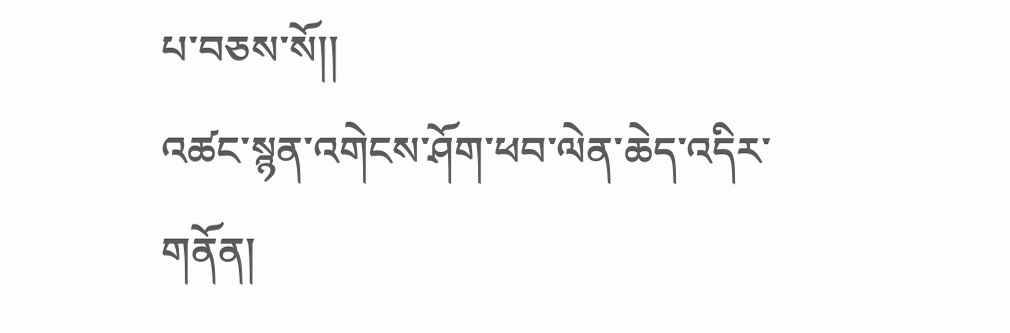པ་བཅས་སོ།།
འཚང་སྙན་འགེངས་ཤོག་ཕབ་ལེན་ཆེད་འདིར་གནོན།